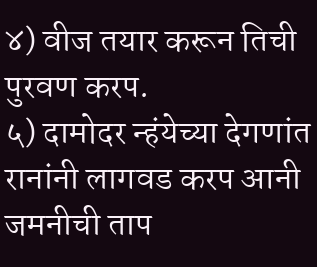४) वीज तयार करून तिची पुरवण करप.
५) दामोदर न्हंयेच्या देगणांत रानांनी लागवड करप आनी जमनीची ताप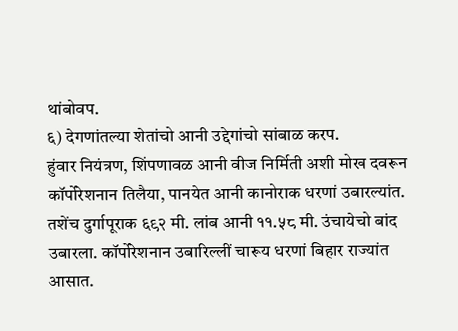थांबोवप.
६) देगणांतल्या शेतांचो आनी उद्देगांचो सांबाळ करप.
हुंवार नियंत्रण, शिंपणावळ आनी वीज निर्मिती अशी मोख दवरून कॉर्पोरेशनान तिलैया, पानयेत आनी कानोराक धरणां उबारल्यांत. तशेंच दुर्गापूराक ६९२ मी. लांब आनी ११.५८ मी. उंचायेचो बांद उबारला. कॉर्पोरेशनान उबारिल्लीं चारूय धरणां बिहार राज्यांत आसात.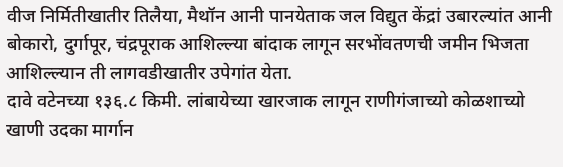वीज निर्मितीखातीर तिलैया, मैथॉन आनी पानयेताक जल विद्युत केंद्रां उबारल्यांत आनी बोकारो, दुर्गापूर, चंद्रपूराक आशिल्ल्या बांदाक लागून सरभोंवतणची जमीन भिजता आशिल्ल्यान ती लागवडीखातीर उपेगांत येता.
दावे वटेनच्या १३६.८ किमी. लांबायेच्या खारजाक लागून राणीगंजाच्यो कोळशाच्यो खाणी उदका मार्गान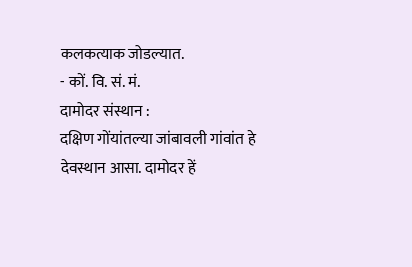कलकत्याक जोडल्यात.
- कों. वि. सं. मं.
दामोदर संस्थान :
दक्षिण गोंयांतल्या जांबावली गांवांत हे देवस्थान आसा. दामोदर हें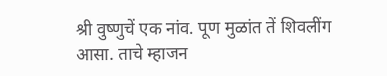श्री वुष्णुचें एक नांव. पूण मुळांत तें शिवलींग आसा. ताचे म्हाजन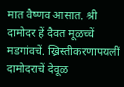मात वैष्णव आसात. श्री दामोदर हें दैवत मूळच्चें मडगांवचें. ख्रिस्तीकरणापयलीं दामोदराचें देवूळ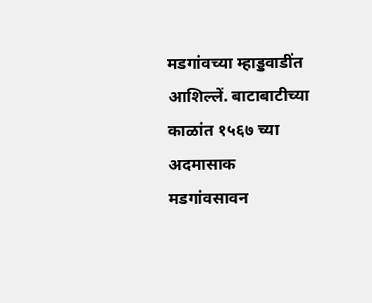मडगांवच्या म्हाड्डवाडींत आशिल्लें. बाटाबाटीच्या काळांत १५६७ च्या अदमासाक मडगांवसावन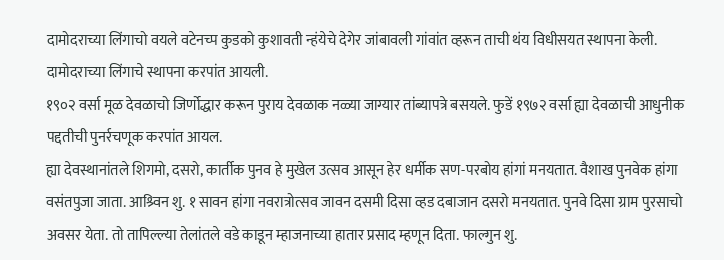दामोदराच्या लिंगाचो वयले वटेनच्प कुडको कुशावती न्हंयेचे देगेर जांबावली गांवांत व्हरून ताची थंय विधीसयत स्थापना केली. दामोदराच्या लिंगाचे स्थापना करपांत आयली.
१९०२ वर्सा मूळ देवळाचो जिर्णोद्धार करून पुराय देवळाक नळ्या जाग्यार तांब्यापत्रे बसयले. फुडें १९७२ वर्सा ह्या देवळाची आधुनीक पद्दतीची पुनर्रचणूक करपांत आयल.
ह्या देवस्थानांतले शिगमो, दसरो, कार्तीक पुनव हे मुखेल उत्सव आसून हेर धर्मीक सण-परबोय हांगां मनयतात. वैशाख पुनवेक हांगा वसंतपुजा जाता. आश्र्विन शु. १ सावन हांगा नवरात्रोत्सव जावन दसमी दिसा व्हड दबाजान दसरो मनयतात. पुनवे दिसा ग्राम पुरसाचो अवसर येता. तो तापिल्ल्या तेलांतले वडे काडून म्हाजनाच्या हातार प्रसाद म्हणून दिता. फाल्गुन शु.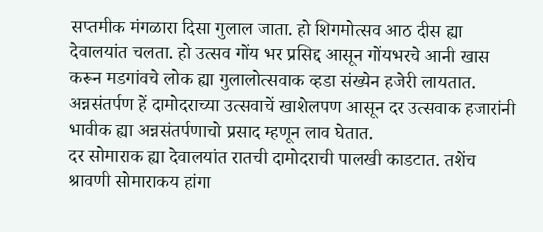सप्तमीक मंगळारा दिसा गुलाल जाता. हो शिगमोत्सव आठ दीस ह्या देवालयांत चलता. हो उत्सव गोंय भर प्रसिद्द आसून गोंयभरचे आनी खास करून मडगांवचे लोक ह्या गुलालोत्सवाक व्हडा संख्येन हजेरी लायतात. अन्नसंतर्पण हें दामोदराच्या उत्सवाचें खाशेलपण आसून दर उत्सवाक हजारांनी भावीक ह्या अन्नसंतर्पणाचो प्रसाद म्हणून लाव घेतात.
दर सोमाराक ह्या देवालयांत रातची दामोदराची पालखी काडटात. तशेंच श्रावणी सोमाराकय हांगा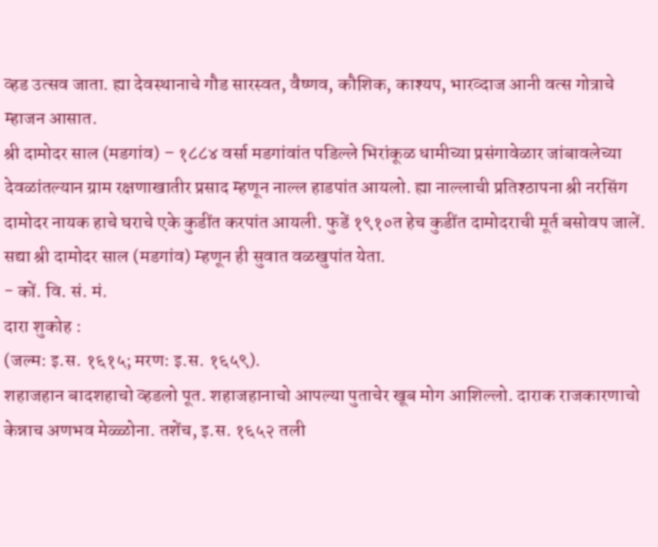व्हड उत्सव जाता. ह्या देवस्थानाचे गौड सारस्वत, वैष्णव, कौशिक, काश्यप, भारव्दाज आनी वत्स गोत्राचे म्हाजन आसात.
श्री दामोदर साल (मडगांव) – १८८४ वर्सा मडगांवांत पडिल्ले भिरांकूळ धामीच्या प्रसंगावेळार जांबावलेच्या देवळांतल्यान ग्राम रक्षणाखातीर प्रसाद म्हणून नाल्ल हाडपांत आयलो. ह्या नाल्लाची प्रतिश्ठापना श्री नरसिंग दामोदर नायक हाचे घराचे एके कुडींत करपांत आयली. फुडें १९१०त हेच कुडींत दामोदराची मूर्त बसोवप जालें. सद्या श्री दामोदर साल (मडगांव) म्हणून ही सुवात वळखुपांत येता.
- कों. वि. सं. मं.
दारा शुकोह :
(जल्म: इ.स. १६१५; मरण: इ.स. १६५९).
शहाजहान बादशहाचो व्हडलो पूत. शहाजहानाचो आपल्या पुताचेर खूब मोग आशिल्लो. दाराक राजकारणाचो केन्नाच अणभव मेळ्ळोना. तशेंच, इ.स. १६५२ तली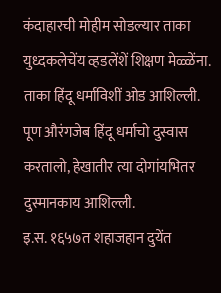कंदाहारची मोहीम सोडल्यार ताका युध्दकलेचेंय व्हडलेंशें शिक्षण मेळ्ळेंना. ताका हिंदू धर्माविशीं ओड आशिल्ली. पूण औरंगजेब हिंदू धर्माचो दुस्वास करतालो, हेखातीर त्या दोगांयभितर दुस्मानकाय आशिल्ली.
इ.स. १६५७त शहाजहान दुयेंत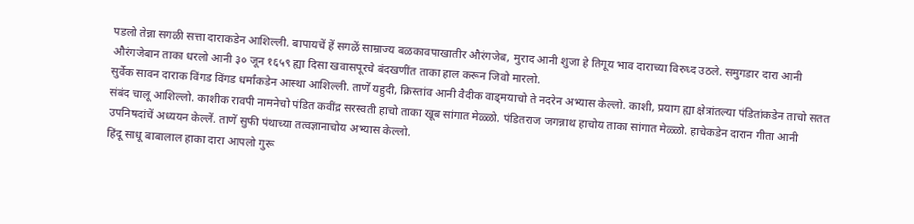पडलो तेन्ना सगळी सत्ता दाराकडेन आशिल्ली. बापायचें हें सगळें साम्राज्य बळकावपाखातीर औरंगजेब, मुराद आनी शुजा हे तिगूय भाव दाराच्या विरुध्द उठले. समुगडार दारा आनी औरंगजेबान ताका धरलो आनी ३० जून १६५९ ह्या दिसा खवासपूरचे बंदखणींत ताका हाल करून जिवो मारलो.
सुर्वेक सावन दाराक विंगड विंगड धर्मांकडेन आस्था आशिल्ली. ताणें यहुदी, क्रिस्तांव आनी वैदीक वाड्मयाचो ते नदरेन अभ्यास केल्लो. काशी, प्रयाग ह्या क्षेत्रांतल्या पंडितांकडेन ताचो सतत संबंद चालू आशिल्लो. काशीक रावपी नामनेचो पंडित कवींद्र सरस्वती हाचो ताका खूब सांगात मेळ्ळो. पंडितराज जगन्नाथ हाचोय ताका सांगात मेळ्ळो. हाचेकडेन दारान गीता आनी उपनिषदांचें अध्ययन केल्लें. ताणें सुफी पंथाच्या तत्वज्ञानाचोय अभ्यास केल्लो.
हिंदू साधू बाबालाल हाका दारा आपलो गुरू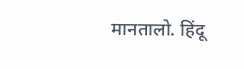मानतालो. हिंदू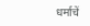धर्माचें